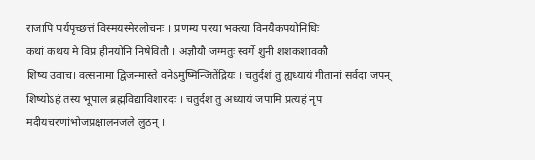राजापि पर्यपृच्छत्तं विस्मयस्मेरलोचनः । प्रणम्य परया भक्त्या विनयैकपयोनिधिः
कथां कथय मे विप्र हीनयोनि निषेवितौ । अज्ञौयौ जग्मतुः स्वर्गे शुनी शशकशावकौ
शिष्य उवाच। वत्सनामा द्विजन्मास्ते वनेऽमुष्मिन्जितेंद्रियः । चतुर्दशं तु ह्यध्यायं गीतानां सर्वदा जपन्
शिष्योऽहं तस्य भूपाल ब्रह्मविद्याविशारदः । चतुर्दश तु अध्यायं जपामि प्रत्यहं नृप
मदीयचरणांभोजप्रक्षालनजले लुठन् ।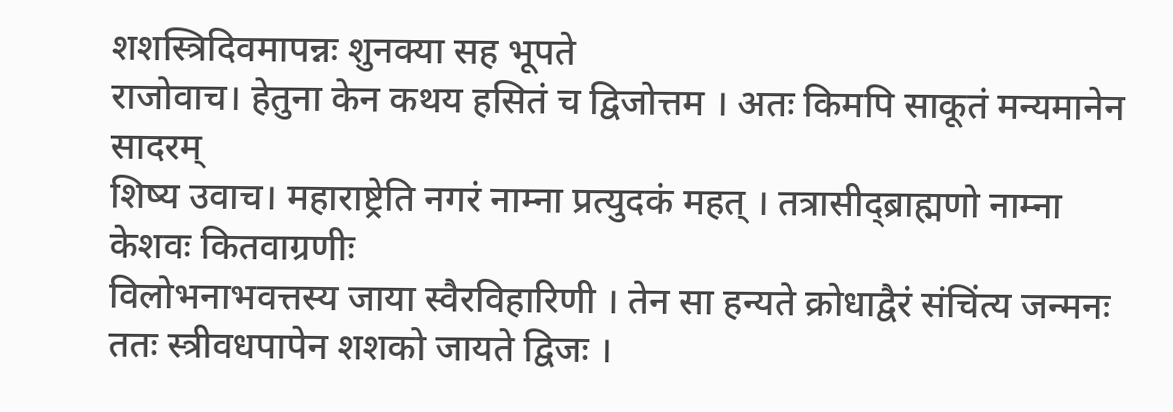शशस्त्रिदिवमापन्नः शुनक्या सह भूपते
राजोवाच। हेतुना केन कथय हसितं च द्विजोत्तम । अतः किमपि साकूतं मन्यमानेन सादरम्
शिष्य उवाच। महाराष्ट्रेति नगरं नाम्ना प्रत्युदकं महत् । तत्रासीद्ब्राह्मणो नाम्ना केशवः कितवाग्रणीः
विलोभनाभवत्तस्य जाया स्वैरविहारिणी । तेन सा हन्यते क्रोधाद्वैरं संचिंत्य जन्मनः
ततः स्त्रीवधपापेन शशको जायते द्विजः ।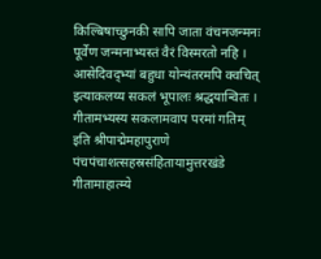किल्बिषाच्छुनकी सापि जाता वंचनजन्मनः
पूर्वेण जन्मनाभ्यस्तं वैरं विस्मरतो नहि । आसेदिवद्भ्यां बहुधा योन्यंतरमपि क्वचित्
इत्याकलय्य सकलं भूपालः श्रद्धयान्वितः । गीतामभ्यस्य सकलामवाप परमां गतिम्
इति श्रीपाद्मेमहापुराणे पंचपंचाशत्सहस्रसंहितायामुत्तरखंडे गीतामाहात्म्ये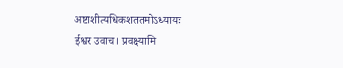अष्टाशीत्यधिकशततमोऽध्यायः
ईश्वर उवाच। प्रवक्ष्यामि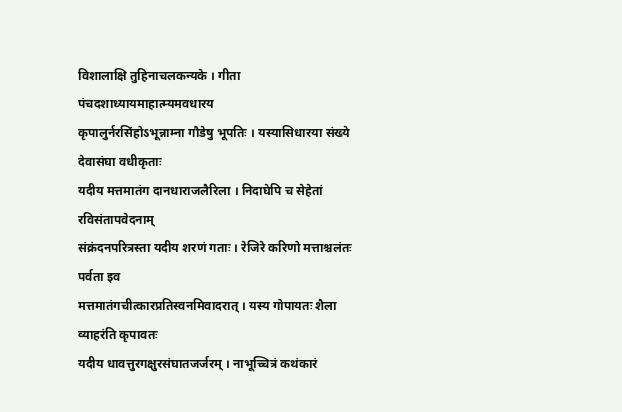विशालाक्षि तुहिनाचलकन्यके । गीता पंचदशाध्यायमाहात्म्यमवधारय
कृपालुर्नरसिंहोऽभून्नाम्ना गौडेषु भूपतिः । यस्यासिधारया संख्ये देवासंघा वधीकृताः
यदीय मत्तमातंग दानधाराजलैरिला । निदाघेपि च सेहेतां रविसंतापवेदनाम्
संक्रंदनपरित्रस्ता यदीय शरणं गताः । रेजिरे करिणो मत्ताश्चलंतः पर्वता इव
मत्तमातंगचीत्कारप्रतिस्वनमिवादरात् । यस्य गोपायतः शैला व्याहरंति कृपावतः
यदीय धावत्तुरगक्षुरसंघातजर्जरम् । नाभूच्चित्रं कथंकारं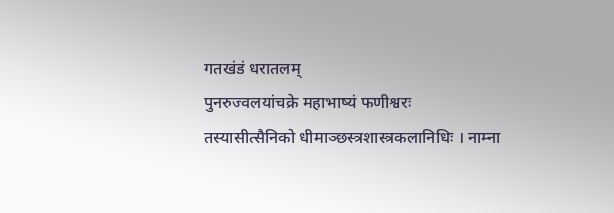गतखंडं धरातलम्
पुनरुज्वलयांचक्रे महाभाष्यं फणीश्वरः
तस्यासीत्सैनिको धीमाञ्छस्त्रशास्त्रकलानिधिः । नाम्ना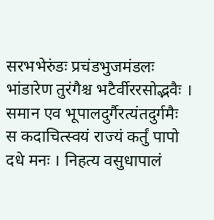सरभभेरुंडः प्रचंडभुजमंडलः
भांडारेण तुरंगैश्च भटैर्वीररसोद्भवैः । समान एव भूपालदुर्गैरत्यंतदुर्गमैः
स कदाचित्स्वयं राज्यं कर्तुं पापो दधे मनः । निहत्य वसुधापालं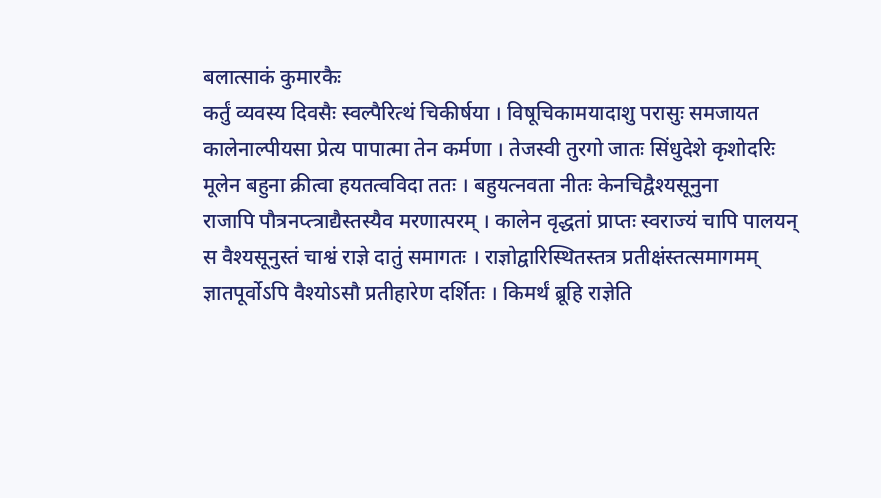बलात्साकं कुमारकैः
कर्तुं व्यवस्य दिवसैः स्वल्पैरित्थं चिकीर्षया । विषूचिकामयादाशु परासुः समजायत
कालेनाल्पीयसा प्रेत्य पापात्मा तेन कर्मणा । तेजस्वी तुरगो जातः सिंधुदेशे कृशोदरिः
मूलेन बहुना क्रीत्वा हयतत्वविदा ततः । बहुयत्नवता नीतः केनचिद्वैश्यसूनुना
राजापि पौत्रनप्त्त्राद्यैस्तस्यैव मरणात्परम् । कालेन वृद्धतां प्राप्तः स्वराज्यं चापि पालयन्
स वैश्यसूनुस्तं चाश्वं राज्ञे दातुं समागतः । राज्ञोद्वारिस्थितस्तत्र प्रतीक्षंस्तत्समागमम्
ज्ञातपूर्वोऽपि वैश्योऽसौ प्रतीहारेण दर्शितः । किमर्थं ब्रूहि राज्ञेति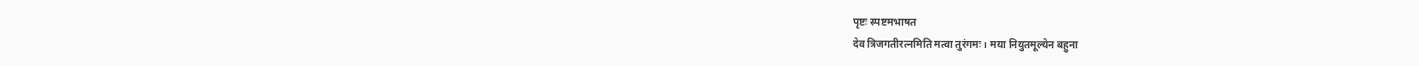पृष्टः स्पष्टमभाषत
देव त्रिजगतीरत्नमिति मत्वा तुरंगमः । मया नियुतमूल्येन बहुना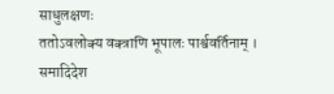साधुलक्षणः
ततोऽवलोक्य वक्त्राणि भूपालः पार्श्ववर्तिनाम् । समादिदेश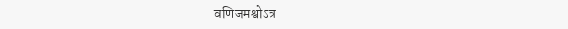वणिजमश्वोऽत्र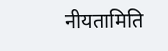नीयतामिति